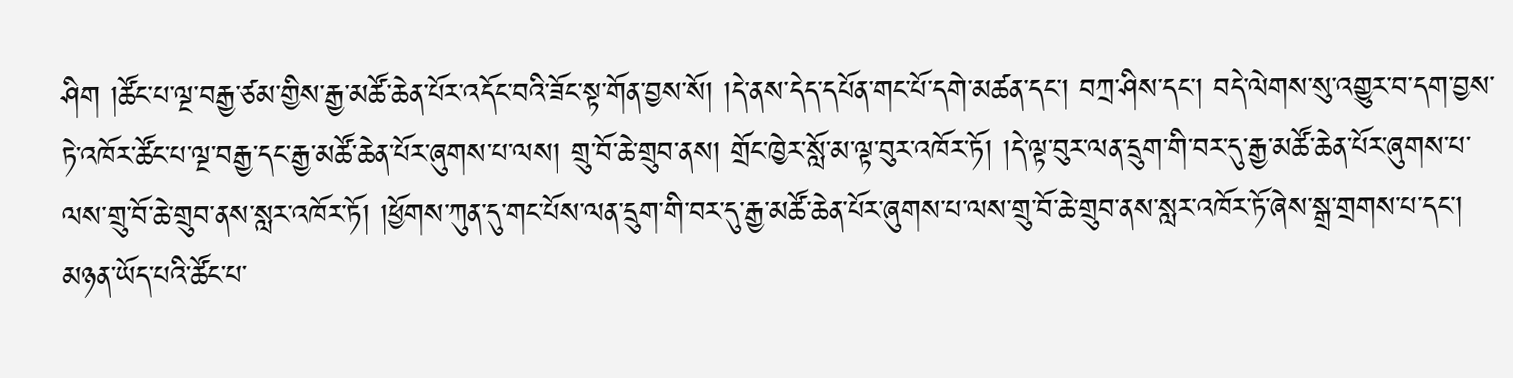ཤིག །ཚོང་པ་ལྔ་བརྒྱ་ཙམ་གྱིས་རྒྱ་མཚོ་ཆེན་པོར་འདོང་བའི་ཟོང་སྟ་གོན་བྱས་སོ། །དེ་ནས་དེད་དཔོན་གང་པོ་དགེ་མཚན་དང་། བཀྲ་ཤིས་དང་། བདེ་ལེགས་སུ་འགྱུར་བ་དག་བྱས་ཏེ་འཁོར་ཚོང་པ་ལྔ་བརྒྱ་དང་རྒྱ་མཚོ་ཆེན་པོར་ཞུགས་པ་ལས། གྲུ་བོ་ཆེ་གྲུབ་ནས། གྲོང་ཁྱེར་སློ་མ་ལྟ་བུར་འཁོར་ཏོ། །དེ་ལྟ་བུར་ལན་དྲུག་གི་བར་དུ་རྒྱ་མཚོ་ཆེན་པོར་ཞུགས་པ་ལས་གྲུ་བོ་ཆེ་གྲུབ་ནས་སླར་འཁོར་ཏོ། །ཕྱོགས་ཀུན་དུ་གང་པོས་ལན་དྲུག་གི་བར་དུ་རྒྱ་མཚོ་ཆེན་པོར་ཞུགས་པ་ལས་གྲུ་བོ་ཆེ་གྲུབ་ནས་སླར་འཁོར་ཏོ་ཞེས་སྒྲ་གྲགས་པ་དང་། མཉན་ཡོད་པའི་ཚོང་པ་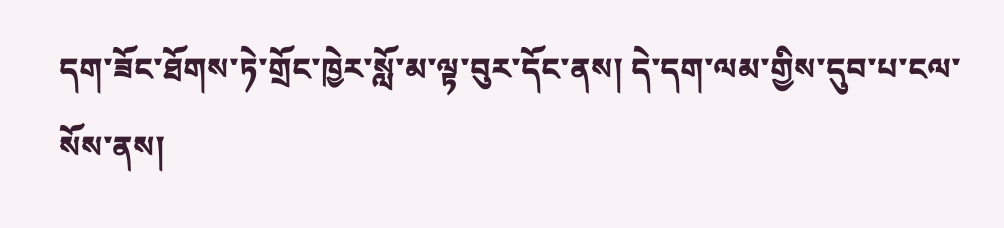དག་ཟོང་ཐོགས་ཏེ་གྲོང་ཁྱེར་སློ་མ་ལྟ་བུར་དོང་ནས། དེ་དག་ལམ་གྱིས་དུབ་པ་ངལ་སོས་ནས།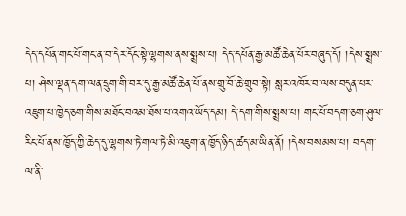དེད་དཔོན་གང་པོ་གང་ན་བ་དེར་དོང་སྟེ་ལྷགས་ནས་སྨྲས་པ། དེད་དཔོན་རྒྱ་མཚོ་ཆེན་པོར་བཞུད་དོ། །དེས་སྨྲས་པ། ཤེས་ལྡན་དག་ལན་དྲུག་གི་བར་དུ་རྒྱ་མཚོ་ཆེན་པོ་ནས་གྲུ་བོ་ཆེ་གྲུབ་སྟེ། སླར་འཁོར་བ་ལས་བདུན་པར་འཇུག་པ་ཁྱེད་ཅག་གིས་མཐོང་བའམ་ཐོས་པ་འགའ་ཡོད་དམ། དེ་དག་གིས་སྨྲས་པ། གང་པོ་བདག་ཅག་ཤུལ་རིང་པོ་ནས་ཁྱོད་ཀྱི་ཆེད་དུ་ལྷགས་ཏེ་གལ་ཏེ་མི་འཇུག་ན་ཁྱོད་ཉིད་ཚད་མ་ཡིན་ནོ། །དེས་བསམས་པ། བདག་ལ་ནི་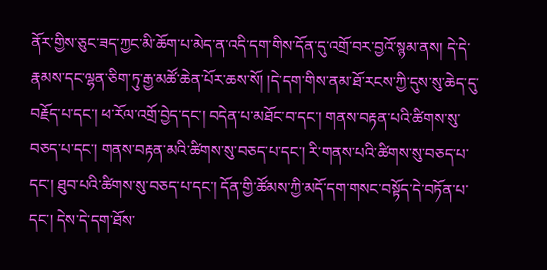ནོར་གྱིས་ཅུང་ཟད་ཀྱང་མི་ཆོག་པ་མེད་ན་འདི་དག་གིས་དོན་དུ་འགྲོ་བར་བྱའོ་སྙམ་ནས། དེ་དེ་རྣམས་དང་ལྷན་ཅིག་ཏུ་རྒྱ་མཚོ་ཆེན་པོར་ཆས་སོ། །དེ་དག་གིས་ནམ་ཐོ་རངས་ཀྱི་དུས་སུ་ཆེད་དུ་བརྗོད་པ་དང་། ཕ་རོལ་འགྲོ་བྱེད་དང་། བདེན་པ་མཐོང་བ་དང་། གནས་བརྟན་པའི་ཚིགས་སུ་བཅད་པ་དང་། གནས་བརྟན་མའི་ཚིགས་སུ་བཅད་པ་དང་། རི་གནས་པའི་ཚིགས་སུ་བཅད་པ་དང་། ཐུབ་པའི་ཚིགས་སུ་བཅད་པ་དང་། དོན་གྱི་ཚོམས་ཀྱི་མདོ་དག་གསང་བསྟོད་དེ་བཏོན་པ་དང་། དེས་དེ་དག་ཐོས་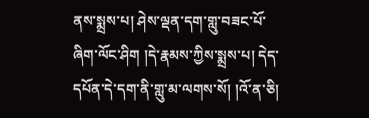ནས་སྨྲས་པ། ཤེས་ལྡན་དག་གླུ་བཟང་པོ་ཞིག་ལོང་ཤིག །དེ་རྣམས་ཀྱིས་སྨྲས་པ། དེད་དཔོན་དེ་དག་ནི་གླུ་མ་ལགས་སོ། །འོ་ན་ཅི།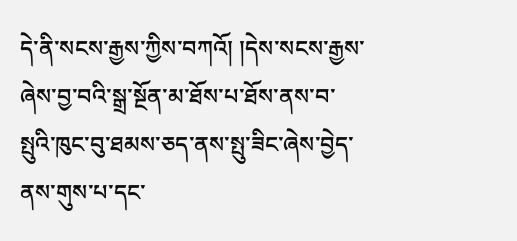དེ་ནི་སངས་རྒྱས་ཀྱིས་བཀའོ། །དེས་སངས་རྒྱས་ཞེས་བྱ་བའི་སྒྲ་སྔོན་མ་ཐོས་པ་ཐོས་ནས་བ་སྤུའི་ཁུང་བུ་ཐམས་ཅད་ནས་སྤུ་ཟིང་ཞེས་བྱེད་ནས་གུས་པ་དང་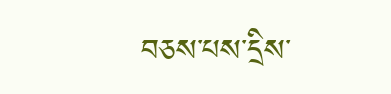བཅས་པས་དྲིས་